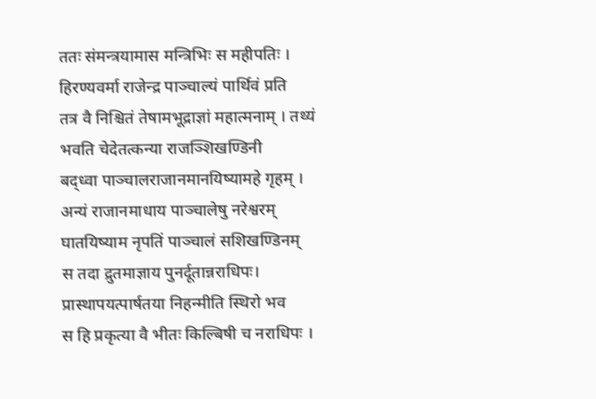ततः संमन्त्रयामास मन्त्रिभिः स महीपतिः । हिरण्यवर्मा राजेन्द्र पाञ्चाल्यं पार्थिवं प्रति
तत्र वै निश्चितं तेषामभूद्राज्ञां महात्मनाम् । तथ्यं भवति चेदेतत्कन्या राजञ्शिखण्डिनी
बद्ध्वा पाञ्चालराजानमानयिष्यामहे गृहम् । अन्यं राजानमाधाय पाञ्चालेषु नरेश्वरम्
घातयिष्याम नृपतिं पाञ्चालं सशिखण्डिनम्
स तदा द्रुतमाज्ञाय पुनर्दूतान्नराधिपः। प्रास्थापयत्पार्षतया निहन्मीति स्थिरो भव
स हि प्रकृत्या वै भीतः किल्बिषी च नराधिपः ।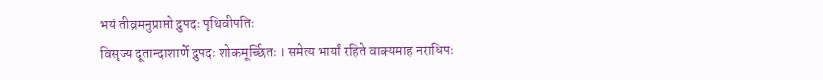भयं तीव्रमनुप्राप्तो द्रुपदः पृथिवीपतिः
विसृज्य दूतान्दाशार्णे द्रुपदः शोकमूर्च्छितः । समेत्य भार्यां रहिते वाक्यमाह नराधिपः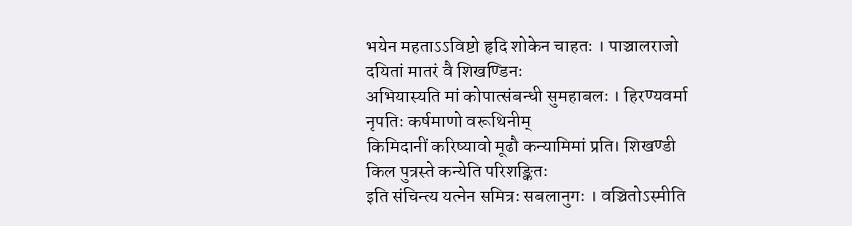भयेन महताऽऽविष्टो हृदि शोकेन चाहतः । पाञ्चालराजो दयितां मातरं वै शिखण्डिनः
अभियास्यति मां कोपात्संबन्धी सुमहाबलः । हिरण्यवर्मा नृपतिः कर्षमाणो वरूथिनीम्
किमिदानीं करिष्यावो मूढौ कन्यामिमां प्रति। शिखण्डी किल पुत्रस्ते कन्येति परिशङ्कितः
इति संचिन्त्य यत्नेन समित्रः सबलानुगः । वञ्चितोऽस्मीति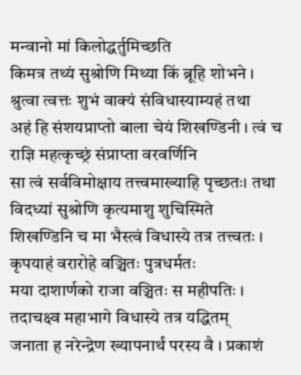मन्वानो मां किलोद्धर्तुमिच्छति
किमत्र तथ्यं सुश्रोणि मिथ्या किं ब्रूहि शोभने । श्रुत्वा त्वत्तः शुभं वाक्यं संविधास्याम्यहं तथा
अहं हि संशयप्राप्तो बाला चेयं शिखण्डिनी । त्वं च राज्ञि महत्कृच्छ्रं संप्राप्ता वरवर्णिनि
सा त्वं सर्वविमोक्षाय तत्त्वमाख्याहि पृच्छतः। तथा विदध्यां सुश्रोणि कृत्यमाशु शुचिस्मिते
शिखण्डिनि च मा भैस्त्वं विधास्ये तत्र तत्त्वतः । कृपयाहं वरारोहे वञ्चितः पुत्रधर्मतः
मया दाशार्णको राजा वञ्चितः स महीपतिः । तदाचक्ष्व महाभागे विधास्ये तत्र यद्धितम्
जनाता ह नरेन्द्रेण ख्यापनार्थं परस्य वै । प्रकाशं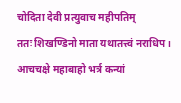चोदिता देवी प्रत्युवाच महीपतिम्
ततः शिखण्डिनो माता यथातत्त्वं नराधिप। आचचक्षे महाबाहो भर्त्र कन्यां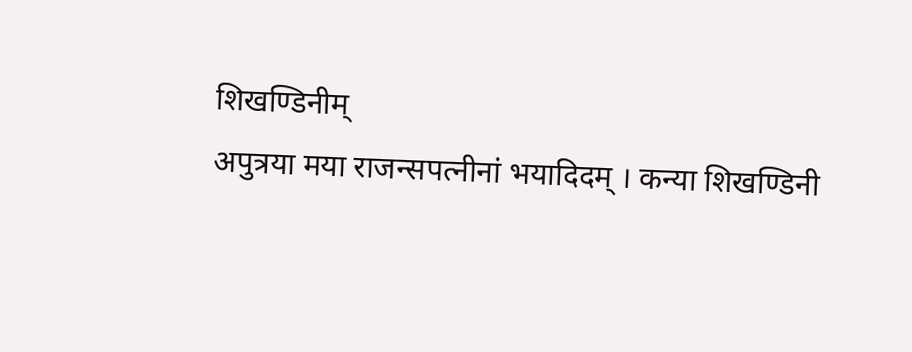शिखण्डिनीम्
अपुत्रया मया राजन्सपत्नीनां भयादिदम् । कन्या शिखण्डिनी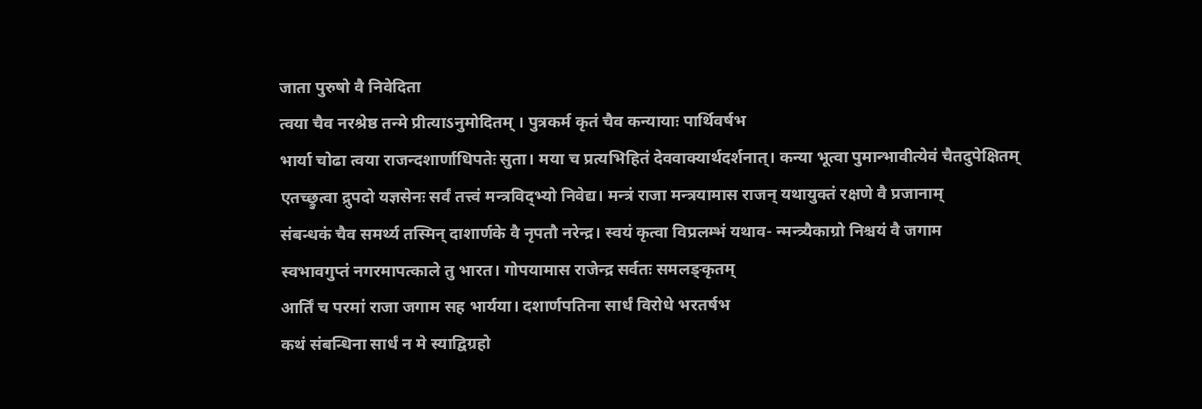जाता पुरुषो वै निवेदिता
त्वया चैव नरश्रेष्ठ तन्मे प्रीत्याऽनुमोदितम् । पुत्रकर्म कृतं चैव कन्यायाः पार्थिवर्षभ
भार्या चोढा त्वया राजन्दशार्णाधिपतेः सुता। मया च प्रत्यभिहितं देववाक्यार्थदर्शनात्। कन्या भूत्वा पुमान्भावीत्येवं चैतदुपेक्षितम्
एतच्छ्रुत्वा द्रुपदो यज्ञसेनः सर्वं तत्त्वं मन्त्रविद्भ्यो निवेद्य। मन्त्रं राजा मन्त्रयामास राजन् यथायुक्तं रक्षणे वै प्रजानाम्
संबन्धकं चैव समर्थ्य तस्मिन् दाशार्णके वै नृपतौ नरेन्द्र। स्वयं कृत्वा विप्रलम्भं यथाव- न्मन्त्र्यैकाग्रो निश्चयं वै जगाम
स्वभावगुप्तं नगरमापत्काले तु भारत। गोपयामास राजेन्द्र सर्वतः समलङ्कृतम्
आर्तिं च परमां राजा जगाम सह भार्यया। दशार्णपतिना सार्धं विरोधे भरतर्षभ
कथं संबन्धिना सार्धं न मे स्याद्विग्रहो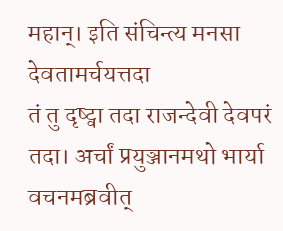महान्। इति संचिन्त्य मनसा देवतामर्चयत्तदा
तं तु दृष्ट्वा तदा राजन्देवी देवपरं तदा। अर्चां प्रयुञ्जानमथो भार्या वचनमब्रवीत्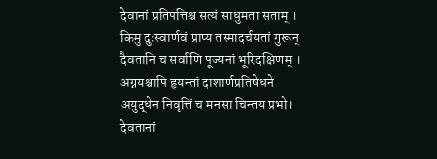देवानां प्रतिपत्तिश्च सत्यं साधुमता सताम् । किमु दुःस्वार्णवं प्राप्य तस्मादर्चयतां गुरून्
दैवतानि च सर्वाणि पूज्यनां भूरिदक्षिणम् । अग्नयश्चापि हृयन्तां दाशार्णप्रतिषेधने
अयुद्धेन निवृत्तिं च मनसा चिन्तय प्रभो। देवतानां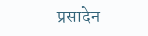प्रसादेन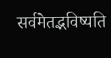सर्वमेतद्भविष्यति